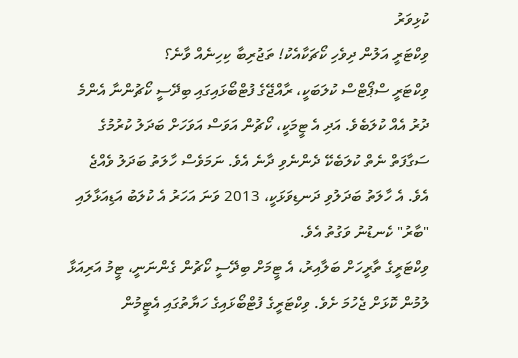ކުޅިވަރު
ވިކްޓަރީ އަލުން ދިވެހި ކޯޗަކާއެކު! ތަޖުރިބާ ކިހިނެއް ވާނެ؟
ވިކްޓަރީ ސްޕޯޓްސް ކުލަބަކީ، ރާއްޖޭގެ ފުޓްބޯޅައިގައި ބިދޭސީ ކޯޗުންނާ އެންމެ ދުރު އެއް ކުލަބެވެ. އަދި އެ ޓީމަކީ، ކޯޗުން އަވަސް އަވަހަށް ބަދަލު ކުރުމުގެ ސަގާފަތް ނެތް ކުލަބެކޭ ދެންނެވި ދާނެ އެވެ. ނަމަވެސް ހާލަތު ބަދަލު ވެއްޖެ އެވެ. އެ ހާލަތު ބަދަލުވި ދަނޑިވަޅަކީ، 2013 ވަނަ އަހަރު އެ ކުލަބު އަޑިއަޅާލައި "ބާރު" ކެނޑުނު ވަގުތު އެވެ.
ވިކްޓަރީގެ ތާރީހަށް ބަލާއިރު، އެ ޓީމަށް ބިދޭސީ ކޯޗުން ގެންނަނީ، ޓީމު އަރިއަޅާ ލުމުން ކޮޅަށް ޖެހުމަ ށެވެ. ވިކްޓަރީގެ ފުޓްބޯޅައިގެ ހަޔާތުގައި އެޓީމުން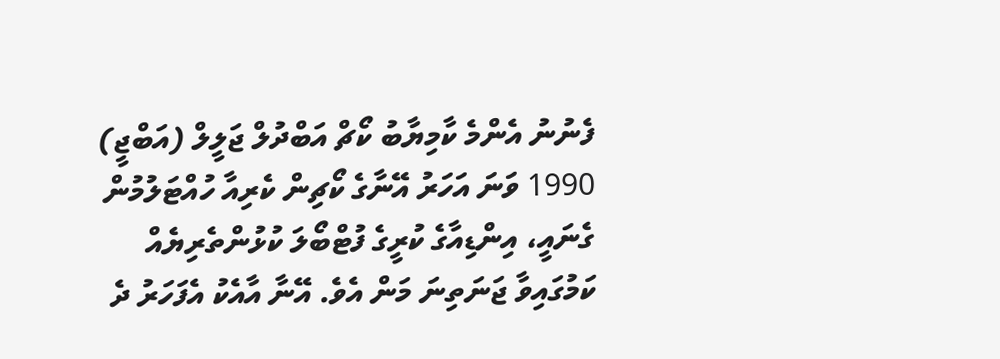ފެނުނު އެންމެ ކާމިޔާބު ކޯޗް އަބްދުލް ޖަލީލް (އަބްޖީ) 1990 ވަނަ އަހަރު އޭނާގެ ކޯޗިން ކެރިއާ ހުއްޓަލުމުން ގެނައީ، އިންޑިއާގެ ކުރީގެ ފުޓްބޯލަ ކުޅުންތެރިޔެއް ކަމުގައިވާ ޖަނަތިނަ މަން އެވެ. އޭނާ އާއެކު އެފަހަރު ދެ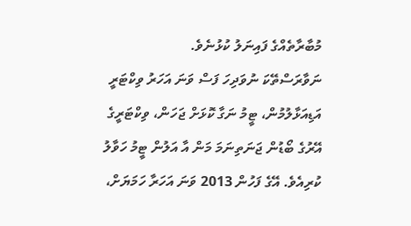މުބާރާތެއްގެ ފައިނަލު ކުޅުނެވެ.
ނަވާރަސްތޭކަ ނުވަދިހަ ފަސް ވަނަ އަހަރު ވިކްޓަރީ އަޑިއަޅާލުމުން، ޓީމު ނަގާ ކޮޅަށް ޖަހަން، ވިކްޓަރީގެ އޭރުގެ ބޯޑުން ޖަނަތިނަމަ މަން އާ އަލުން ޓީމު ހަވާލު ކުރިއެވެ. އޭގެ ފަހުން 2013 ވަނަ އަހަރާ ހަމަޔަށް،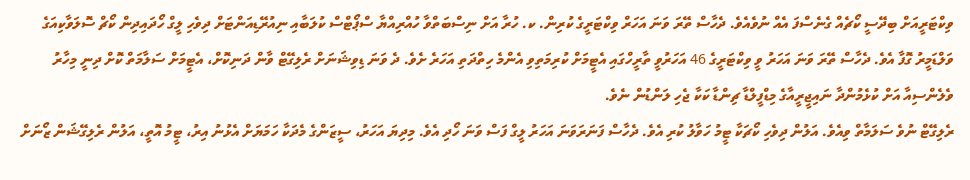ވިކްޓަރީއަށް ބިދޭސީ ކޯޗެއް ގެނެސްފަ އެއް ނުވެއެވެ. ދެހާސް ތޭރަ ވަނަ އަހަރް ވިކްޓަރީގެ ކުރިން. ކ. ހުރާ އަށް ނިސްބަތްވާ ހުއްރިއްޔާ ސްޕޯޓްސް ކުލަބާއި ނިއުރޭޑިއަންޓަށް ދިވެހި ލީގް ހޯދައިދިން ކޯޗް ސޮލަވާކިއަގެ ވަލްޑަމީރު ގޮފާ އެވެ. ދެހާސް ތޭރަ ވަނަ އަހަރު ވީ ވިކްޓަރީގެ 46 އަހަރުވީ ތާރީހްގައި އެޓީމަށް ކުރިމަތިވި އެންމެ ހިތްދަތި އަހަރެ ށެވެ. ދެ ވަނަ ޑިވިޝަނަށް ރެލިގޭޓް ވާން ދަނިކޮށް، އެޓީމަށް ސަލާމަތް ކޮށް ދިނީ މިހާރު ވެލެންސިއާ އަށް ކުޅެމުންދާ ނައިޖީރީއާގެ މިޑްފީލްޑާ ޗިންޑާ ކަކާ ޖެހި ލަންޑުން ނެވެ.
ރެލިގޭޓް ނުވެ ސަލަމާތް ވިއެވެ. އަލުން ދިވެހި ކޯޗަކާ ޓީމު ހަވާލު ކުރި އެވެ. ދެހާސް ފަނަރަވަނަ އަހަރު ލީގް ފަސް ވަނަ ހޯދި އެވެ. މިދިޔަ އަހަރު، ސީޒަންގެ މެދަކާ ހަމަޔަށް އެޅުނު އިރު، ޓީމު އޮތީ، އަލުން ރެލިގޭޝަން ޒޯނަށް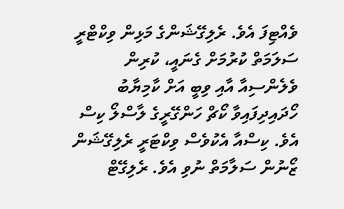ވެއްޓިފަ އެވެ. ރެލިގޭޝަންގެ މަޅިން ވިކްޓްރީ ސަލަމަތް ކުރުމަށް ގެނައީ، ކުރިން ވެލެންސިއާ އާއި ވިބީ އަށް ކާމިޔާބު ހޯދައިދިފައިވާ ކޯޗް ހަންގޭރީގެ ލާސްލޯ ކިސް އެވެ. ކިސްއާ އެކުވެސް ވިކްޓަރީ ރެލިގޭޝަން ޒޯނުން ސަލާމަތް ނުވި އެވެ. ރެލިގޭޓް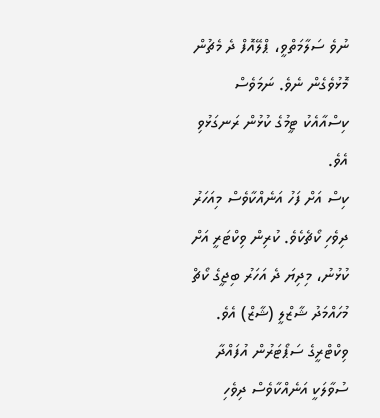ނުވެ ސަލާމަތްވީ، ޕްލޭއޮފް ދެ މެޗުން މޮޅުވެގެން ނެވެ. ނަމަވެސް ކިސްއާއެކު ޓީމުގެ ކުޅުން ރަނގަޅުވި އެވެ.
ކިސް އަށް ފަހު އަނެއްކާވެސް މިއަހަރު ދިވެހި ކޯޗެކެވެ. ކުރިން ވިކްޓަރީ އަށް ކުޅުނު، މިދިޔަ ދެ އަހަރު ބިޖީގެ ކޯޗް މުހައްމަދު ޝާޒްލީ (ޝާޒް) އެވެ. ވިކްޓްރީގެ ސަޕޯޓަރުން އުފައްދާ ސުވާލަކީ އަނެއްކާވެސް ދިވެހި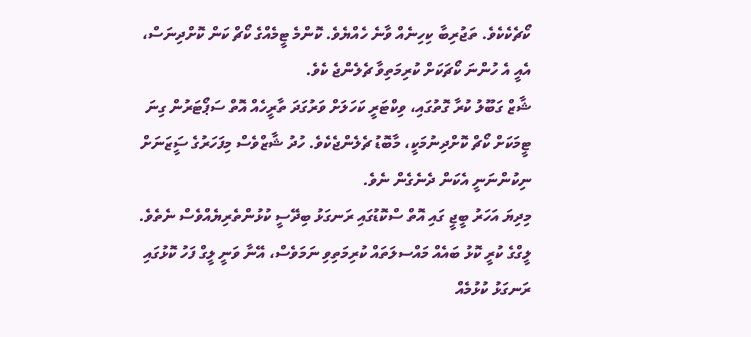ކޯޗެކެކެވެ. ތަޖުރިބާ ކިހިނެއް ވާނެ ހެއްޔެވެ. ކޮންމެ ޓީމެއްގެ ކޯޗް ކަން ކޮށްދިނަސް، އެއީ އެ ހުންނަ ކޯޗަކަށް ކުރިމަތިވާ ޗެލެންޖެ ކެވެ.
ޝާޒް ގަބޫލު ކުރާ ގޮތުގައި، ވިކްޓަރީ ކަހަލަށް ވަރުގަދަ ތާރީހެއް އޮތް ސަޕޯޓަރުން ގިނަ ޓީމަކަށް ކޯޗް ކޮށްދިނުމަކީ، މާބޮޑު ޗެލެންޖެކެވެ. ހުދު ޝާޒްވެސް މިފަހަރުގެ ސަީޒަނަށް ނިކުންނަނީ އެކަން ދެނެގެން ނެވެ.
މިދިޔަ އަހަރު ބީޖީ ގައި އޮތް ސްކޮޑުގައި ރަނގަޅު ބިދޭސީ ކުޅުންތެރިޔެއްވެސް ނެތެވެ. ލީގްގެ ކުރީ ކޮޅު ބައެއް މައްސލަތައް ކުރިމަތިވި ނަމަވެސް، އޭނާ ވަނީ ލީގް ފަހު ކޮޅުގައި ރަނގަޅު ކުޅުމެއް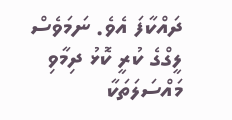ދައްކާފަ އެވެ. ނަމަވެސް ލީގްގެ ކުރީ ކޮޅު ދިމާވި މައްސަލަތަކާ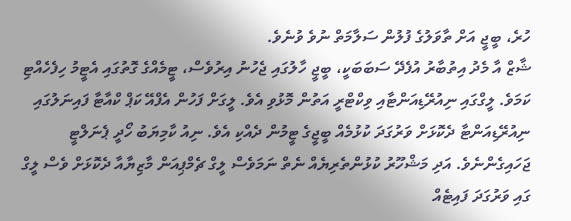ހުރެ، ބީޖީ އަށް ތާވަލުގެ ފުލުން ސަލާމަތް ނުވެ ވުނެވެ.
ޝާޒް އާ މެދު އިތުބާރު އުފެދޭ ސަބަބަކީ، ބީޖީ ހާލުގައި ޖެހުނު އިރުވެސް، ޓީމެއްގެ ގޮތުގައި އެޓީމު ހިފެހެއްޓި ކަމަވެ. ލީގްގައި ނިއުރޭޑިއަންޓާއި ވިކްޓްރީ އަތުން މޮޅުވި އެވެ. ލީގަށް ފަހުން އެފްއޭ ކަޕް ކްއާޓާ ފައިނަލުގައި ނިއުރޭޑިއަންޓާ ދެކޮޅަށް ވަރުގަދަ ކުޅުމެއް ބީޖީގެ ޓީމުން ދެއްކި އެވެ. ނިއު ކާމިޔަބު ހޯދީ ޕެނަލްޓީ ޖަހައިގެންނެވެ. އަދި މަޝްހޫރު ކުޅުންތެރިޔެއް ނެތް ނަމަވެސް ލީގް ޗެމްޕިއަން މާޒިޔާއާ ދެކޮޅަށް ވެސް ލީގް ގައި ވަރުގަދަ ފައިޓެއް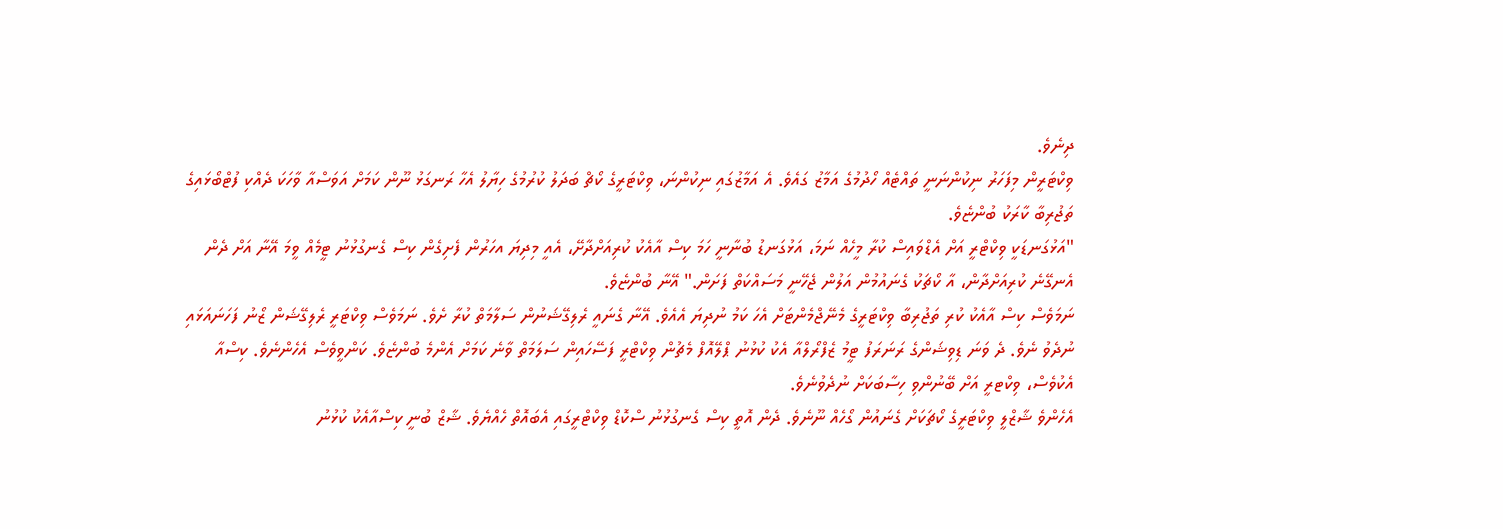ދިނެވެ.
ވިކްޓަރީން މިފަހަރު ނިކުންނަނީ ތައްޓެއް ހޯދުމުގެ އަމާޒު ގައެވެ. އެ އަމާޒުގައި ނިކުންނަ، ވިކްޓަރީގެ ކޯޗް ބަދަލު ކުރުމުގެ ހިޔާލު އެހާ ރަނގަޅު ނޫން ކަމަށް އަވަސްއާ ވާހަކަ ދެއްކި ފުޓްބޯޅައިގެ ތަޖުރިބާ ކާރަކު ބުންޏެވެ.
"އަޅުގަނޑަކީ ވިކްޓްރީ އަށް އެޑްވައިސް ކުރާ މީހެއް ނަމަ، އަޅުގަނޑު ބުނާނީ ހަމަ ކިސް އާއެކު ކުރިއަށްދާށޭ، އެއީ މިދިޔަ އހަރުން ފެށިގެން ކިސް ގެނގުޅުނު ޓީމެއް ވީމަ އޭނާ އަށް ދެން އެނގޭނެ ކުރިއަށްދާން، އާ ކޯޗަކު ގެނައުމުން އަލުން ޖެހޭނީ މަސައްކަތް ފަށަން." އޭނާ ބުންޏެވެ.
ނަމަވެސް ކިސް އާއެކު ކުރި ތަޖުރިބާ ވިކްޓަރީގެ މެނޭޖްމެންޓަށް އެހަ ކަމު ނުދިޔަ އެއެވެ. އޭނާ ގެނައީ ރެލިގޭޝަނުން ސަލާމަތް ކުރާ ށެވެ. ނަމަވެސް ވިކްޓަރީ ރެލިގޭޝަން ޒޯނު ފަހަނައަޅައި ނުދެވު ނެވެ. ދެ ވަނަ ޑިވިޝަންގެ ރަނަރަފު ޓީމު ޒެފްރޯލްއާ އެކު ކުޅުނު ޕްލޭއޮފް މެޗުން ވިކްޓްރީ ފަސޭހައިން ސަލަމަތް ވާނެ ކަމަށް އެންމެ ބުންޏެވެ. ކަންވީވެސް އެހެންނެވެ. ކިސްއާ އެކުވެސް، ވިކްޓރީ އަށް ބޭނުންވި ހިސާބަކަށް ނުދެވުނެވެ.
އެހެންވެ ޝާޒްލީ ވިކްޓަރީގެ ކޯޗަކަށް ގެނައުން ގޯހެއް ނޫނެވެ. ދެން އޮތީ ކިސް ގެނގުޅުނު ސްކޮޑް ވިކްޓްރީގައި އެބައޮތް ހެއްޔެވެ. ޝާޒް ބުނީ ކިސްއާއެކު ކުޅުނު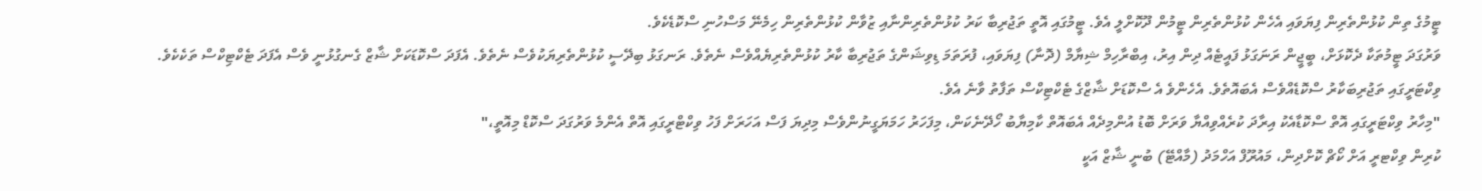ޓީމުގެ ތިން ކުޅުންތެރިން ފިޔަވައި އެހެން ކުޅުންތެރިން ޓީމުން ދޫކޮށްލީ އެވެ. ޓީމުގައި އޮތީ ތަޖުރިބާ ކަރު ކުޅުންތެރިންނާއި ޒުވާން ކުޅުންތެރިން ހިމެނޭ މަސްހުނި ސްކޮޑެކެވެ.
ވަރުގަދަ ޓީމުތަކާ ދެކޮޅަށް، ބީޖީން ރަނަގަޅު ފައީޓެއް ދިން އިރު، އިބްރާހިމް ޝިޔާމް (ދޮނާ) ފިޔަވައި، ފުރަތަމަ ޑިވިޝަންގެ ތަޖުރިބާ ކާރު ކުޅުންތެރިޔެއްވެސް ނެތެވެ. ރަނގަޅު ބިދޭސީ ކުޅުންތެރިޔަކުވެސް ނެތެވެ. އެފަދަ ސްކޮޑަކަށް ޝާޒް ގެނގުޅުނީ ވެސް އެފަދަ ޓެކްޓިކްސް ތަކެކެވެ. ވިކްޓަރީގައި ތަޖުރިބަކާރު ސްކޮޑެއްވެސް އެބައޮތެވެ. އެހެންވެ އެ ސްކޮޑަށް ޝާޒްގެ ޓެކްޓިކްސް ތަފާތު ވާނެ އެވެ.
"މިހާރު ވިކްޓަރީގައި އޮތް ސްކޮޑާއެކު އިރާދަ ކުރެއްވިއްޔާ ވަރަށް ބޮޑު އުންމިދެއް އެބައޮތް ކާމިޔާބު ހޯދޭނެކަން، މިފަހަރު ހަމަޔަގީނުންވެސް މިދިޔަ ފަސް އަހަރަށް ފަހު ވިކްޓްރީގައި އޮތް އެންމެ ވަރުގަދަ ސްކޮޑް މިއޮތީ،"
ކުރިން ވިކްޓރީ އަށް ކޯޗް ކޮށްދިން، މައުރޫފް އަހްމަދު (މާއްޓޭ) ބުނީ ޝާޒް އަކީ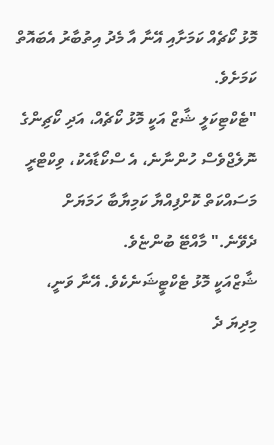މޮޅު ކޯޗެއް ކަމަށާއި އޭނާ އާ މެދު އިތުބާރު އެބައޮތް ކަމަށެވެ.
"ޓެކްޓިކަލީ ޝާޒް އަކީ މޮޅު ކޯޗެއް، އަދި ކޯޗިންގެ ނޮލެޖްވެސް ހުންނާނެ، އެ ސްކޯޑާއެކު، ވިކްޓްރީ މަސައްކަތް ކޮށްފިއްޔާ ކަމިޔާބާ ހަމަޔަށް ދެވޭނެ." މާއްޓޭ ބުންޏެވެ.
ޝާޒްއަކީ މޮޅު ޓެކްޓީޝަނެކެވެ. އޭނާ ވަނީ، މިދިޔަ ދެ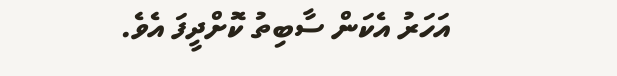އަހަރު އެކަން ސާބިތު ކޮށްދީފަ އެވެ.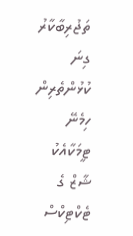ތަޖުރިބާކާރު ގިނަ ކުޅުންތެރިން ހިމެނޭ ޓީމަކާއެކު ޝާޒް ގެ ޓެކްޓިކްސް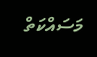މަސައްކަތް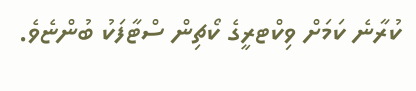ކުރާނެ ކަމަށް ވިކްޓރީގެ ކޯޗިން ސްޓާފަކު ބުންޏެވެ.